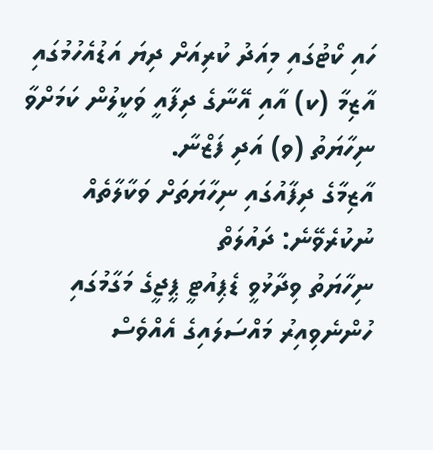ހައި ކޯޓުގައި މިއަދު ކުރިއަށް ދިޔަ އަޑުއެހުމުގައި އާޒިމާ (ކ) އާއި އޭނާގެ ދިފާއީ ވަކީލުން ކަމަށްވާ ނިހާޔަތު (ވ) އަދި ފަޒްނާ.
އާޒިމާގެ ދިފާއުގައި ނިހާޔަތަށް ވަކާލާތެއް ނުކުރެވޭނެ: ދައުލަތް
ނިހާޔަތު ވިދާޅުވީ ޑެޕިއުޓީ ޕީޖީގެ މަގާމުގައި ހުންނެވިއިރު މައްސަލައިގެ އެއްވެސް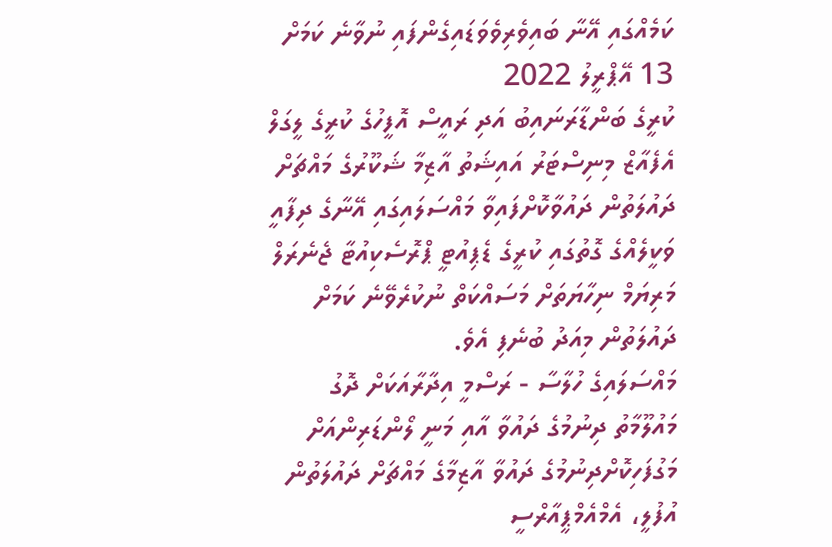ކަމެއްގައި އޭނާ ބައިވެރިވެވަޑައިގެންފައި ނުވާނެ ކަމަށް
13 އޭޕްރީލު 2022
ކުރީގެ ބަންޑާރަނައިބު އަދި ރައީސް އޮފީހުގެ ކުރީގެ ލީގަލް އެފެއާޒް މިނިސްޓަރު އައިޝަތު އާޒިމާ ޝަކޫރުގެ މައްޗަށް ދައުލަތުން ދައުވާކޮށްފައިވާ މައްސަލައިގައި އޭނާގެ ދިފާއީ ވަކީލެއްގެ ގޮތުގައި ކުރީގެ ޑެޕިއުޓީ ޕްރޮސެކިއުޓާ ޖެނެރަލް މަރިޔަމް ނިހާޔަތަށް މަސައްކަތް ނުކުރެވޭނެ ކަމަށް ދައުލަތުން މިއަދު ބުނެފި އެވެ.
މައްސަލައިގެ ހުލާސާ - ރަސްމީ އިދާރާއަކަށް ދޮގު މައުލޫމާތު ދިނުމުގެ ދައުވާ އާއި މަނީ ލޯންޑަރިންއަށް މަގުފަހިކޮށްދިނުމުގެ ދައުވާ އާޒިމާގެ މައްޗަށް ދައުލަތުން އުފުލީ، އެމްއެމްޕީއާރްސީ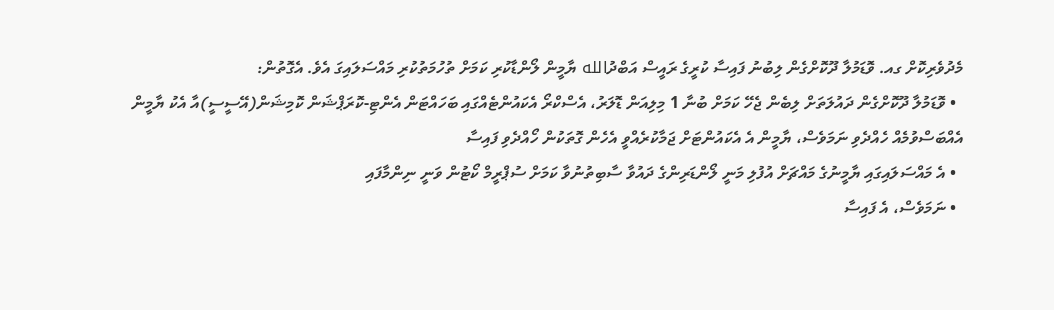މެދުވެރިކޮށް ގއ. ވޮޑަމުލާ ދޫކޮށްގެން ލިބުނު ފައިސާ ކުރީގެ ރައީސް އަބްދުالله ޔާމީން ލޯންޑާކުރި ކަމަށް ތުހުމަތުކުރި މައްސަލައިގަ އެވެ. އެގޮތުން:
  • ވޮޑަމުލާ ދޫކޮށްގެން ދައުލަތަށް ލިބެން ޖެހޭ ކަމަށް ބުނާ 1 މިލިއަން ޑޮލަރު، އެސްކްރޯ އެކައުންޓެއްގައި ބަހައްޓަން އެންޓި-ކޮރަޕްޝަން ކޮމިޝަން(އޭސީސީ)އާ އެކު ޔާމީން އެއްބަސްވުމެއް ހެއްދެވި ނަމަވެސް، ޔާމީން އެ އެކައުންޓަށް ޖަމާކުރެއްވީ އެހެން ގޮތަކުން ހޯއްދެވި ފައިސާ
  • އެ މައްސަލައިގައި ޔާމީނުގެ މައްޗަށް އުފުލި މަނީ ލޯންޑަރިންގެ ދައުވާ ސާބިތުނުވާ ކަމަށް ސުޕްރީމް ކޯޓުން ވަނީ ނިންމާފައި
  • ނަމަވެސް، އެ ފައިސާ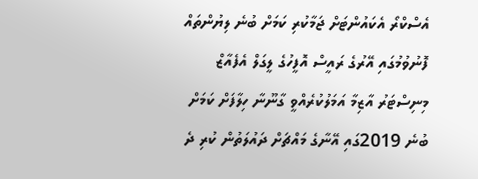އެސްކްރޯ އެކައުންޓަށް ޖަމާކުރި ކަމަށް ބުނެ ލިޔުންތައް ފޮނުވުމުގައި އޭރުގެ ރައީސް އޮފީހުގެ ލީގަލް އެފެއާޒް މިނިސްޓަރު އާޒިމާ އަމަލުކުރެއްވީ ގާނޫނާ ހިލާފަށް ކަމަށް ބުނެ 2019ގައި އޭނާގެ މައްޗަށް ދައުލަތުން ކުރި ދެ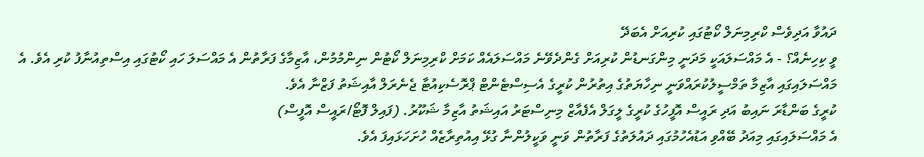ދައުވާ އަދިވެސް ކްރިމިނަލް ކޯޓުގައި ކުރިއަށް އެބަދޭ
ވީ ކިހިނެއް؟ - އެ މައްސަލައަކީ މަދަނީ މިންގަނޑުން ކުރިއަށް ގެންދެވޭނެ މައްސަލައެއް ކަމަށް ކްރިމިނަލް ކޯޓުން ނިންމުމުން، އާޒިމާގެ ފަރާތުން އެ މައްސަލަ ހައި ކޯޓުގައި އިސްތިއުނާފު ކުރި އެވެ. އެ މައްސަލައިގައި އާޒިމާ ތަމްސީލުކުރައްވަނީ ނިހާޔަތުގެ އިތުރުން ކުރީގެ އެސިސްޓެންޓް ޕްރޮސެކިއުޓާ ޖެނެރަލް އާއިޝަތު ފަޒްނާ އެވެ.
ކުރީގެ ބަންޑާރަ ނައިބު އަދި ރައީސް އޮފީހުގެ ކުރީގެ ލީގަލް އެފެއާޒް މިނިސްޓަރު އައިޝަތު އާޒިމާ ޝަކޫރު. (ފައިލް ފޮޓޯ/ރައީސް އޮފީސް)
އެ މައްސަލައިގައި މިއަދު ބޭއްވި އަޑުއެހުމުގައި ދައުލަތުގެ ފަރާތުން ވަނީ ވަކީލުންނާ ގުޅޭ އިއުތިރާޒެއް ހުށަހަޅައިފަ އެވެ.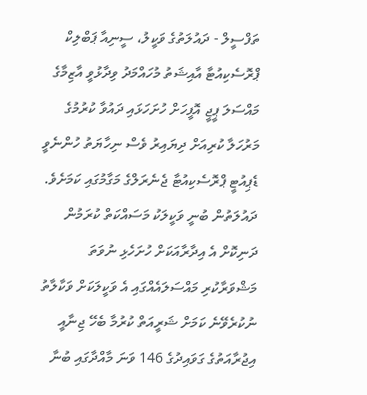ތަފްސީލް - ދައުލަތުގެ ވަކީލު، ސީނިއާ ޕަބްލިކް ޕްރޮސެކިއުޓާ އާއިޝަތު މުހައްމަދު ވިދާޅުވީ އާޒިމާގެ މައްސަލަ ޕީޖީ އޮފީހަށް ހުށަހަޅައި ދައުވާ ކުރުމުގެ މަރުހަލާ ކުރިއަށް ދިޔައިރު ވެސް ނިހާޔަތު ހުންނެވީ ޑެޕިއުޓީ ޕްރޮސެކިއުޓާ ޖެނެރަލްގެ މަގާމުގައި ކަމަށެވެ.
ދައުލަތުން ބުނީ ވަކީލަކު މަސައްކަތް ކުރަމުން ދަނިކޮށް އެ އިދާރާއަކަށް ހުށަހެޅި ނުވަތަ މަޝްވަރާކުރި މައްސަލައެއްގައި އެ ވަކީލަކަށް ވަކާލާތު ނުކުރެވޭނެ ކަމަށް ޝަރީއަތް ކުރުމާ ބެހޭ ޖިނާއީ އިޖުރާއަތުގެ ގަވައިދުގެ 146 ވަނަ މާއްދާގައި ބުނާ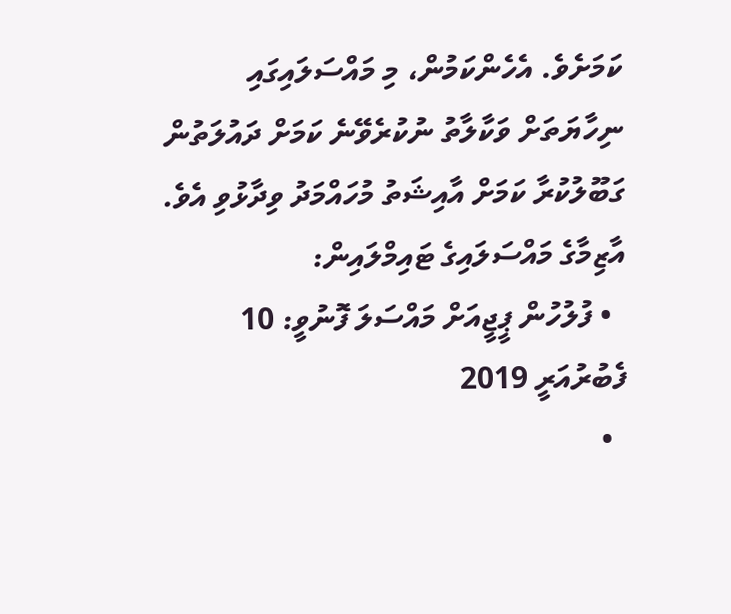ކަމަށެވެ. އެހެންކަމުން، މި މައްސަލައިގައި ނިހާޔަތަށް ވަކާލާތު ނުކުރެވޭނެ ކަމަށް ދައުލަތުން ގަބޫލުކުރާ ކަމަށް އާއިޝަތު މުހައްމަދު ވިދާޅުވި އެވެ.
އާޒިމާގެ މައްސަލައިގެ ޓައިމްލައިން:
  • ފުލުހުން ޕީޖީއަށް މައްސަލަ ފޮނުވީ: 10 ފެބުރުއަރީ 2019
  •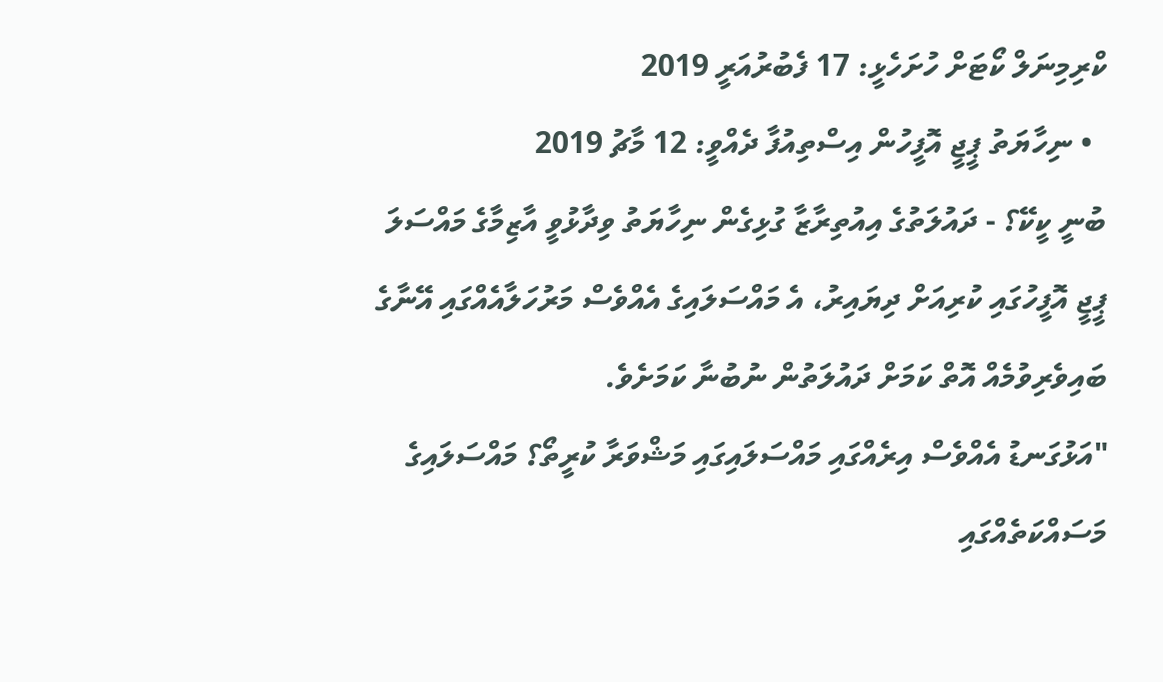ކްރިމިނަލް ކޯޓަށް ހުށަހެޅީ: 17 ފެބުރުއަރީ 2019
  • ނިހާޔަތު ޕީޖީ އޮފީހުން އިސްތިއުފާ ދެއްވީ: 12 މާޗު 2019
ބުނީ ކީކޭ؟ - ދައުލަތުގެ އިއުތިރާޒާ ގުޅިގެން ނިހާޔަތު ވިދާޅުވީ އާޒިމާގެ މައްސަލަ ޕީޖީ އޮފީހުގައި ކުރިއަށް ދިޔައިރު، އެ މައްސަލައިގެ އެއްވެސް މަރުހަލާއެއްގައި އޭނާގެ ބައިވެރިވުމެއް އޮތް ކަމަށް ދައުލަތުން ނުބުނާ ކަމަށެވެ.
"އަޅުގަނޑު އެއްވެސް އިރެއްގައި މައްސަލައިގައި މަޝްވަރާ ކުރީތޯ؟ މައްސަލައިގެ މަސައްކަތެއްގައި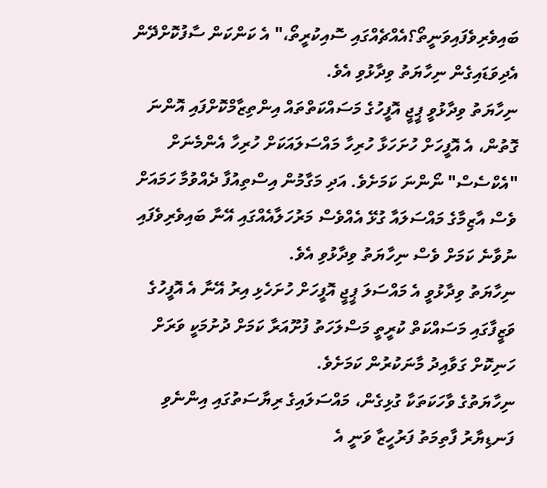ބައިވެރިވެފައިވަނީތޯ؟އެއްޗެއްގައި ސޮއިކުރީތޯ،" އެ ކަންކަން ސާފުކޮށްދޭން އެދިވަޑައިގެން ނިހާޔަތު ވިދާޅުވި އެވެ.
ނިހާޔަތު ވިދާޅުވީ ޕީޖީ އޮފީހުގެ މަސައްކަތްތައް އިންތިޒާމްކޮށްފައި އޮންނަ ގޮތުން، އެ އޮފީހަށް ހުށަހަޅާ ހުރިހާ މައްސަލައަކަށް ހުރިހާ އެންމެނަށް "އެކްސެސް" ނޯންނަ ކަމަށެވެ. އަދި މަގާމުން އިސްތިއުފާ ދެއްވުމާ ހަމައަށް ވެސް އާޒިމާގެ މައްސަލައާ ގުޅޭ އެއްވެސް މަރުހަލާއެއްގައި އޭނާ ބައިވެރިވެފައި ނުވާނެ ކަމަށް ވެސް ނިހާޔަތު ވިދާޅުވި އެވެ.
ނިހާޔަތު ވިދާޅުވީ އެ މައްސަލަ ޕީޖީ އޮފީހަށް ހުށަހެޅި އިރު އޭނާ އެ އޮފީހުގެ ވަޒީފާގައި މަސައްކަތް ކުރީތީ މަސްލަހަތު ފުށޫއަރާ ކަމަށް ދުށުމަކީ ވަރަށް ހަނިކޮށް ގަވާއިދު މާނަކުރުން ކަމަށެވެ.
ނިހާޔަތުގެ ވާހަކަތަކާ ގުޅިގެން، މައްސަލައިގެ ރިޔާސަތުގައި އިންނެވި ފަނޑިޔާރު ފާތިމަތު ފަރުހީޒާ ވަނީ އެ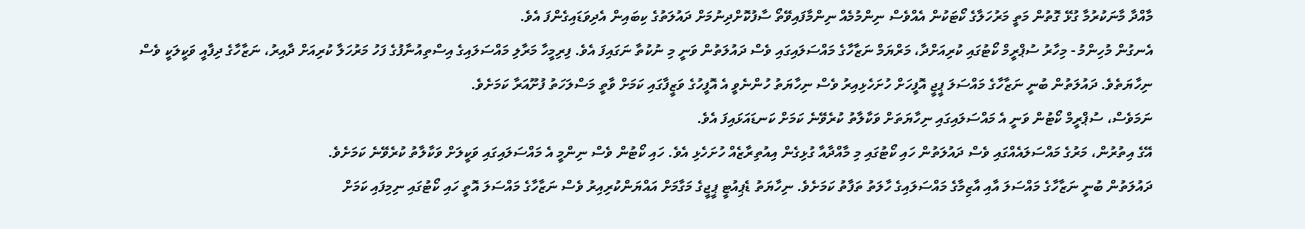މާއްދާ މާނަކުރުމާ ގުޅޭ ގޮތުން މަތީ މަރުހަލާގެ ކޯޓަކުން އެއްވެސް ނިންމުމެއް ނިންމާފައިވޭތޯ ސާފުކޮށްދިނުމަށް ދައުލަތުގެ ކިބައިން އެދިވަޑައިގެންފަ އެވެ.
އެނގުން މުހިންމު - މިހާރު ސުޕްރީމް ކޯޓުގައި ކުރިއަށްދާ، މަރްޔަމް ނަޒާހާގެ މައްސަލައިގައި ވެސް ދައުލަތުން ވަނީ މި ނުކުތާ ނަގައިފަ އެވެ. ފިރިމީހާ މަރާލި މައްސަލައިގެ އިސްތިއުނާފުގެ ފަހު މަރުހަލާ ކުރިއަށް ދާއިރު، ނަޒާހާގެ ދިފާއީ ވަކީލަކީ ވެސް ނިހާޔަތެވެ. ދައުލަތުން ބުނީ ނަޒާހާގެ މައްސަލަ ޕީޖީ އޮފީހަށް ހުށަހެޅިއިރު ވެސް ނިހާޔަތު ހުންނެވީ އެ އޮފީހުގެ ވަޒީފާގައި ކަމަށް ވާތީ މަސްލަހަތު ފުށޫއަރާ ކަމަށެވެ.
ނަމަވެސް، ސުޕްރީމް ކޯޓުން ވަނީ އެ މައްސަލައިގައި ނިހާޔަތަށް ވަކާލާތު ކުރެވޭނެ ކަމަށް ކަނޑައަޅައިފަ އެވެ.
އޭގެ އިތުރުން، މަރުގެ މައްސަލައެއްގައި ވެސް ދައުލަތުން ހައި ކޯޓުގައި މި މާއްދާއާ ގުޅިގެން އިއުތިރާޒެއް ހުށަހެޅި އެވެ. ހައި ކޯޓުން ވެސް ނިންމީ އެ މައްސަލައިގައި ވަކީލަށް ވަކާލާތު ކުރެވޭނެ ކަމަށެވެ.
ދައުލަތުން ބުނީ ނަޒާހާގެ މައްސަލަ އާއި އާޒިމާގެ މައްސަލައިގެ ހާލަތު ތަފާތު ކަމަށެވެ. ނިހާޔަތު ޑެޕިއުޓީ ޕީޖީގެ މަގާމަށް އައްޔަންކުރިއިރު ވެސް ނަޒާހާގެ މައްސަލަ އޮތީ ހައި ކޯޓުގައި ނިމިފައި ކަމަށް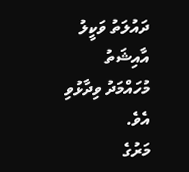ދައުލަތު ވަކީލު އާއިޝަތު މުހައްމަދު ވިދާޅުވި އެވެ.
މަރުގެ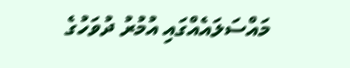މައްސަލައެއްގައި އުމުރު ދުވަހުގެ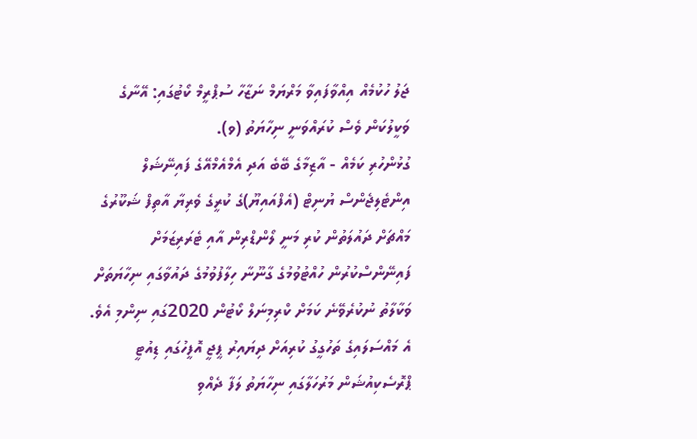ޖަލު ހުކުމެއް އިއްވާފައިވާ މަރްޔަމް ނަޒާހާ ސުޕްރީމް ކޯޓުގައި: އޭނާގެ ވަކީލުކަން ވެސް ކުރައްވަނީ ނިހާޔަތު (ވ).
ގުޅުންހުރި ކަމެއް - އާޒިމާގެ ބޭބެ އަދި އެމްއެމްއޭގެ ފައިނޭޝަލް އިންޓެލިޖެންސް ޔުނިޓް (އެފްއައިޔޫ)ގެ ކުރީގެ ވެރިޔާ އާތިފް ޝަކޫރުގެ މައްޗަށް ދައުލަތުން ކުރި މަނީ ލޯންޑްރިން އާއި ޓެރަރިޒަމަށް ފައިނޭންސްކުރުން ހުއްޓުވުމުގެ ގާނޫނާ ހިލާފުވުމުގެ ދައުވާގައި ނިހާޔަތަށް ވަކާލާތު ނުކުރެވޭނެ ކަމަށް ކްރިމިނަލް ކޯޓުން 2020ގައި ނިންމި އެވެ.
އެ މައްސަލައިގެ ތަހުގީގު ކުރިއަށް ދިޔައިރު ޕީޖީ އޮފީހުގައި ޑިއުޓީ ޕްރޮސެކިއުޝަން މަރުހަލާގައި ނިހާޔަތު ލަފާ ދެއްވި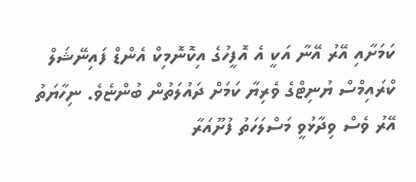ކަމަށާއި އޭރު އޭނާ އަކީ އެ އޮފީހުގެ އިކޮނޮމިކް އެންޑް ފައިނޭޝަލް ކްރައިމްސް ޔުނިޓްގެ ވެރިޔާ ކަމަށް ދައުލަތުން ބުންޏެވެ. ނިހާޔަތު އޭރު ވެސް ވިދާޅުވީ މަސްލަހަތު ފުށޫއަރާ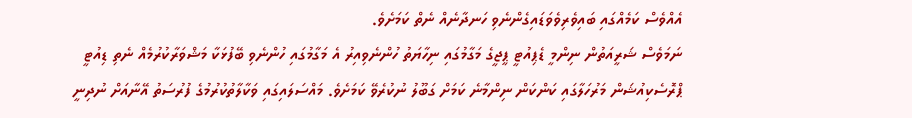އެއްވެސް ކަމެއްގައި ބައިވެރިވެވަޑައިގެންނެވި ހަނދާނެއް ނެތް ކަމަށެވެ.
ނަމަވެސް ޝަރީއަތުން ނިންމީ ޑެޕިއުޓީ ޕީޖީގެ މަގާމުގައި ނިހާޔަތު ހުންނެވިއިރު އެ މަގާމުގައި ހުންނެވި ބޭފުޅަކާ މަޝްވަރާކުރުމެއް ނެތި ޑިއުޓީ ޕްރޮސެކިއުޝަން މަރުހަލާގައި ކަންކަން ނިންމާނެ ކަމަށް ގަބޫލު ނުކުރެވޭ ކަމަށެވެ. މައްސަލައިގައި ވަކާލާތުކުރުމުގެ ފުރުސަތު އޭނާއަށް ނުދިނީ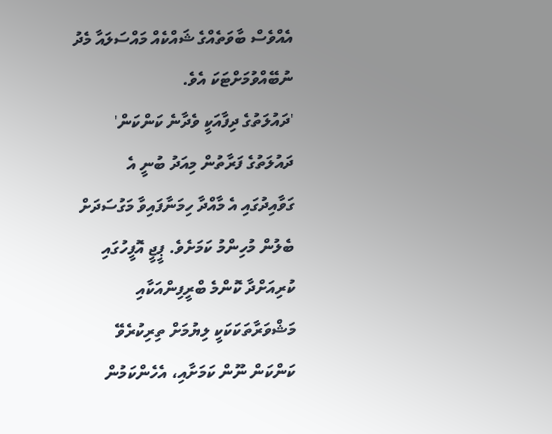އެއްވެސް ބާވަތެއްގެ ޝައްކެއް މައްސަލައާ މެދު ނުބޭއްވުމަށްޓަކަ އެވެ.
'ދައުލަތުގެ ދިފާއަކީ ވެދާނެ ކަންކަން'
ދައުލަތުގެ ފަރާތުން މިއަދު ބުނީ އެ ގަވާއިދުގައި އެ މާއްދާ ހިމަނާފައިވާ މަގުސަދަށް ބެލުން މުހިންމު ކަމަށެވެ. ޕީޖީ އޮފީހުގައި ކުރިއަށްދާ ކޮންމެ ބްރީފިންއަކާއި މަޝްވަރާތަކަކަކީ ލިޔުމަށް ތިރިކުރެވޭ ކަންކަން ނޫން ކަމަށާއި، އެހެންކަމުން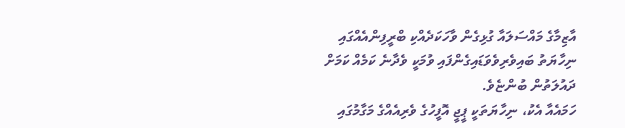އާޒިމާގެ މައްސަލައާ ގުޅިގެން ވާހަކަދެއްކި ބްރީފިންއެއްގައި ނިހާޔަތު ބައިވެރިވެވަޑައިގެންފައި ވުމަކީ ވެދާނެ ކަމެއް ކަމަށް ދައުލަތުން ބުންޏެވެ.
ހަމައެއާ އެކު، ނިހާޔަތަކީ ޕީޖީ އޮފީހުގެ ވެރިއެއްގެ މަގާމުގައި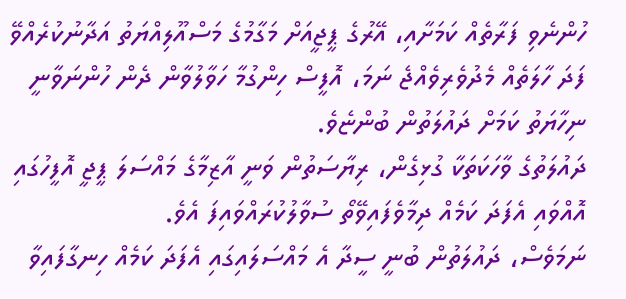ހުންނެވި ފަރާތެއް ކަމަށާއި، އޭރުގެ ޕީޖީއަށް މަގާމުގެ މަސްއޫލިއްޔަތު އަދާނުކުރެއްވޭ ފަދަ ހާލަތެއް މެދުވެރިވެއްޖެ ނަމަ، އޮފީސް ހިންގުމާ ހަވާލުވާން ދެން ހުންނަވާނީ ނިހާޔަތު ކަމަށް ދައުލަތުން ބުންޏެވެ.
ދައުލަތުގެ ވާހަކަތަކާ ގުޅިގެން، ރިޔާސަތުން ވަނީ އާޒިމާގެ މައްސަލަ ޕީޖީ އޮފީހުގައި އޮއްވައި އެފަދަ ކަމެއް ދިމާވެފައިވޭތޯ ސުވާލުކުރައްވައިފަ އެވެ.
ނަމަވެސް، ދައުލަތުން ބުނީ ސީދާ އެ މައްސަލައިގައި އެފަދަ ކަމެއް ހިނގާފައިވާ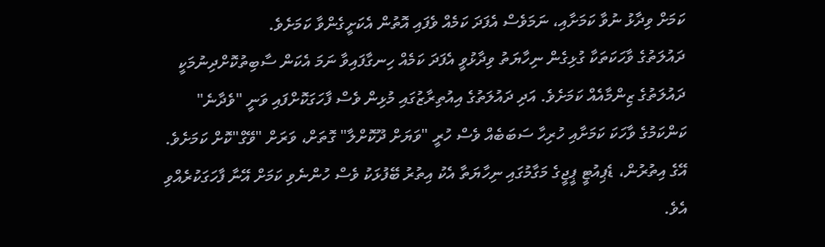ކަމަށް ވިދާޅު ނުވާ ކަމަށާއި، ނަމަވެސް އެފަދަ ކަމެއް ވެފައި އޮތުން އެކަށީގެންވާ ކަމަށެވެ.
ދައުލަތުގެ ވާހަކަތަކާ ގުޅިގެން ނިހާޔަތު ވިދާޅުވީ އެފަދަ ކަމެއް ހިނގާފައިވާ ނަމަ އެކަން ސާބިތުކޮށްދިނުމަކީ ދައުލަތުގެ ޒިންމާއެއް ކަމަށެވެ. އަދި ދައުލަތުގެ އިއުތިރާޒުގައި މުޅިން ވެސް ފާހަގަކޮށްފައި ވަނީ "ވެދާނެ" ކަންކަމުގެ ވާހަކަ ކަމަށާއި ހުރިހާ ސަބަބެއް ވެސް ހުރީ "ވަޔަށް ދޫކޮށްލާ" ގޮތަށް، ވަރަށް "ވޭގް"ކޮށް ކަމަށެވެ.
އޭގެ އިތުރުން، ޑެޕިއުޓީ ޕީޖީގެ މަގާމުގައި ނިހާޔަތާ އެކު އިތުރު ބޭފުޅަކު ވެސް ހުންނެވި ކަމަށް އޭނާ ފާހަގަކުރެއްވި އެވެ.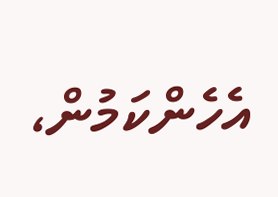އެހެންކަމުން،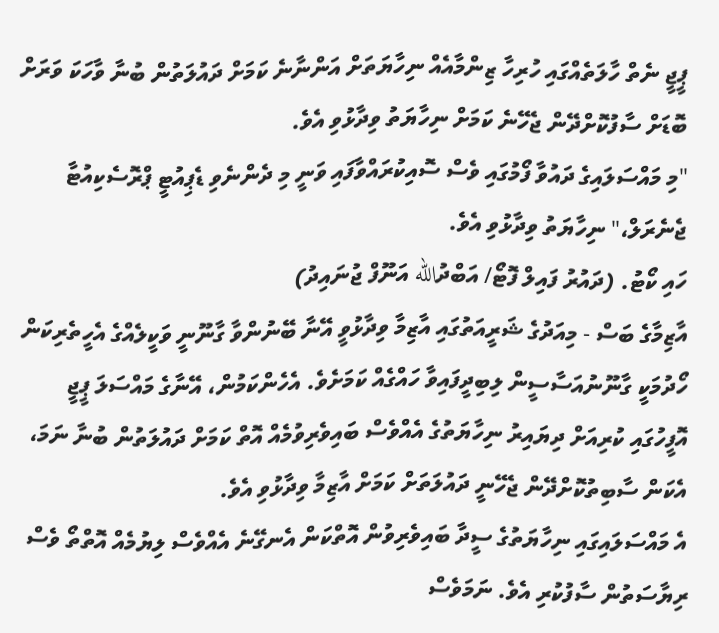ޕީޖީ ނެތް ހާލަތެއްގައި ހުރިހާ ޒިންމާއެއް ނިހާޔަތަށް އަންނާނެ ކަމަށް ދައުލަތުން ބުނާ ވާހަކަ ވަރަށް ބޮޑަށް ސާފުކޮށްދޭން ޖެހޭނެ ކަމަށް ނިހާޔަތު ވިދާޅުވި އެވެ.
"މި މައްސަލައިގެ ދައުވާ ފޯމުގައި ވެސް ސޮއިކުރައްވާފައި ވަނީ މި ދެންނެވި ޑެޕިއުޓީ ޕްރޮސެކިއުޓާ ޖެނެރަލް،" ނިހާޔަތު ވިދާޅުވި އެވެ.
ހައި ކޯޓު. (ދައުރު ފައިލް ފޮޓޯ/ އަބްދުالله އަނޫފް ޖުނައިދު)
އާޒިމާގެ ބަސް - މިއަދުގެ ޝަރީއަތުގައި އާޒިމާ ވިދާޅުވީ އޭނާ ބޭނުންވާ ގާނޫނީ ވަކީލެއްގެ އެހީތެރިކަން ހޯދުމަކީ ގާނޫނުއަސާސީން ލިބިދީފައިވާ ހައްގެއް ކަމަށެވެ. އެހެންކަމުން، އޭނާގެ މައްސަލަ ޕީޖީ އޮފީހުގައި ކުރިއަށް ދިޔައިރު ނިހާޔަތުގެ އެއްވެސް ބައިވެރިވުމެއް އޮތް ކަމަށް ދައުލަތުން ބުނާ ނަމަ، އެކަން ސާބިތުކޮށްދޭން ޖެހޭނީ ދައުލަތަށް ކަމަށް އާޒިމާ ވިދާޅުވި އެވެ.
އެ މައްސަލައިގައި ނިހާޔަތުގެ ސީދާ ބައިވެރިވުން އޮތްކަން އެނގޭނެ އެއްވެސް ލިޔުމެއް އޮތްތޯ ވެސް ރިޔާސަތުން ސާފުކުރި އެވެ. ނަމަވެސް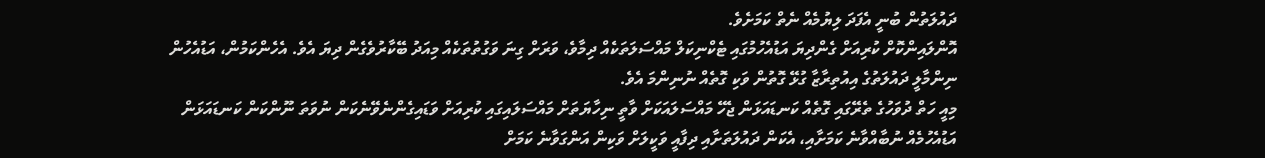ދައުލަތުން ބުނީ އެފަދަ ލިޔުމެއް ނެތް ކަމަށެވެ.
އޮންލައިންކޮށް ކުރިއަށް ގެންދިޔަ އަޑުއެހުމުގައި ޓެކްނިކަލް މައްސަލަތަކެއް ދިމާވެ، ވަރަށް ގިނަ ވަގުތުތަކެއް މިއަދު ބޭކާރުވެގެން ދިޔަ އެވެ. އެހެންކަމުން، އަޑުއެހުން ނިންމާލީ ދައުލަތުގެ އިއުތިރާޒާ ގުޅޭ ގޮތުން ވަކި ގޮތެއް ނުނިންމަ އެވެ.
މިއީ ހަތް ދުވަހުގެ ތެރޭގައި ގޮތެއް ކަނޑައަޅަން ޖެހޭ މައްސަލައަކަށް ވާތީ ނިހާޔަތަށް މައްސަލައިގައި ކުރިއަށް ވަޑައިގެންނެވޭނެކަން ނުވަތަ ނޫންކަން ކަނޑައަޅަން އަޑުއެހުމެއް ނުބާއްވާނެ ކަމަށާއި، އެކަން ދައުލަތަށާއި ދިފާއީ ވަކީލަށް ވަކިން އަންގަވާނެ ކަމަށް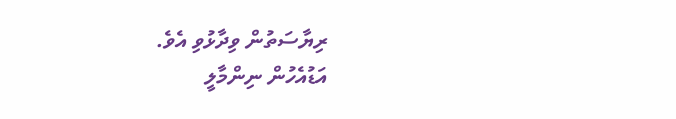ރިޔާސަތުން ވިދާޅުވި އެވެ.
އަޑުއެހުން ނިންމާލީ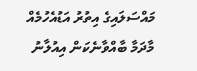މައްސަލައިގެ އިތުރު އަޑުއެހުމެއް މާދަމާ ބާއްވާނެކަން އިއުލާނު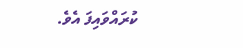ކުރައްވައިފަ އެވެ.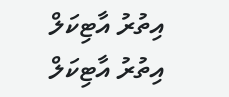އިތުރު އާޓިކަލް
އިތުރު އާޓިކަލް